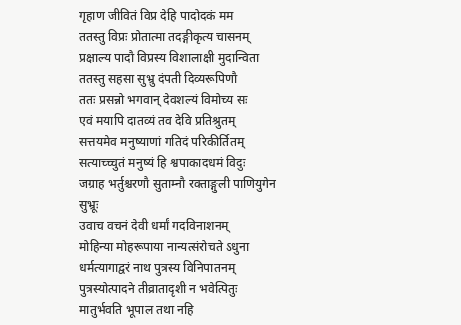गृहाण जीवितं विप्र देहि पादोदकं मम
ततस्तु विप्रः प्रोतात्मा तदङ्गीकृत्य चासनम्
प्रक्षाल्य पादौ विप्रस्य विशालाक्षी मुदान्विता
ततस्तु सहसा सुभ्रु दंपती दिव्यरूपिणौ
ततः प्रसन्नो भगवान् देवशल्यं विमोच्य सः
एवं मयापि दातव्यं तव देवि प्रतिश्रुतम्
सत्तयमेव मनुष्याणां गतिदं परिकीर्तितम्
सत्याच्च्चुतं मनुष्यं हि श्वपाकादधमं विदुः
जग्राह भर्तुश्चरणौ सुताम्नौ रक्ताङ्गुली पाणियुगेन सुभ्रूः
उवाच वचनं देवी धर्मां गदविनाशनम्
मोहिन्या मोहरूपाया नान्यत्संरोचते ऽधुना
धर्मत्यागाद्वरं नाथ पुत्रस्य विनिपातनम्
पुत्रस्योत्पादने तीव्रातादृशी न भवेत्पितुः
मातुर्भवति भूपाल तथा नहि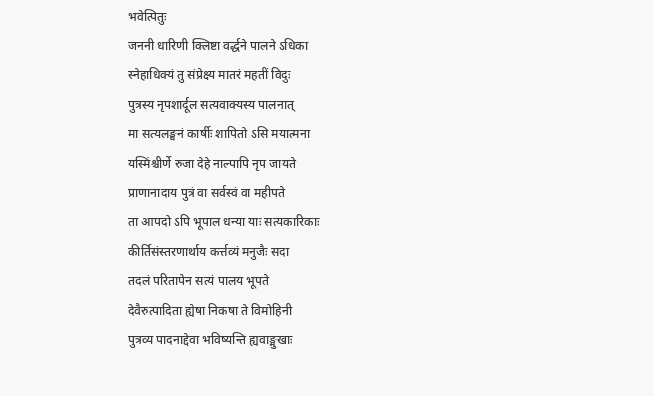भवेत्पितुः
जननी धारिणी क्लिष्टा वर्द्धने पालने ऽधिका
स्नेहाधिक्यं तु संप्रेक्ष्य मातरं महतीं विदुः
पुत्रस्य नृपशार्दूल सत्यवाक्यस्य पालनात्
मा सत्यलङ्घनं कार्षीः शापितो ऽसि मयात्मना
यस्मिंश्चीर्णे रुजा देहे नाल्पापि नृप जायते
प्राणानादाय पुत्रं वा सर्वस्वं वा महीपते
ता आपदो ऽपि भूपाल धन्या याः सत्यकारिकाः
कीर्तिसंस्तरणार्थाय कर्त्तव्यं मनुजैः सदा
तदलं परितापेन सत्यं पालय भूपते
देवैरुत्पादिता ह्येषा निकषा ते विमोहिनी
पुत्रव्य पादनाद्देवा भविष्यन्ति ह्यवाङ्मुखाः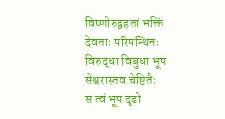विष्णोरुद्वहतां भक्तिं देवताः परिपन्थिनः
विरुद्धा विबुधा भूप सेश्वरास्तव चेष्टितैः
स त्वं भूप दृढो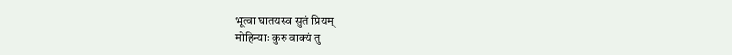भूत्वा घातयस्व सुतं प्रियम्
मोहिन्याः कुरु वाक्यं तु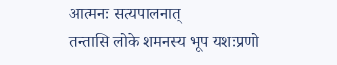आत्मनः सत्यपालनात्
तन्तासि लोके शमनस्य भूप यशःप्रणो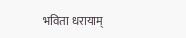भविता धरायाम्